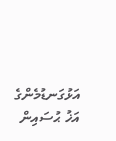އަޅުގަނޑުމެންގެ އަޚު ޙުސައިން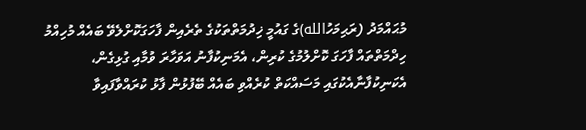މުޙައްމަދު (ރަޙިމަހުالله)ގެ ގައުމީ ޚިދުމަތްތަކުގެ ތެރެއިން ފާހަގަކޮށްލެވޭ ބައެއް މުހިއްމު ހިދްމަތްތައް ފާހަގަ ކޮށްލުމުގެ ކުރިން، އެމަނިކުފާނު އަވަހާރަ ވުމާއި ގުޅިގެން، އެކަނިކުފާނާއެކުގައި މަސައްކަތް ކުރެއްވި ބައެއް ބޭފުޅުން ފާޅު ކުރައްވާފައިވާ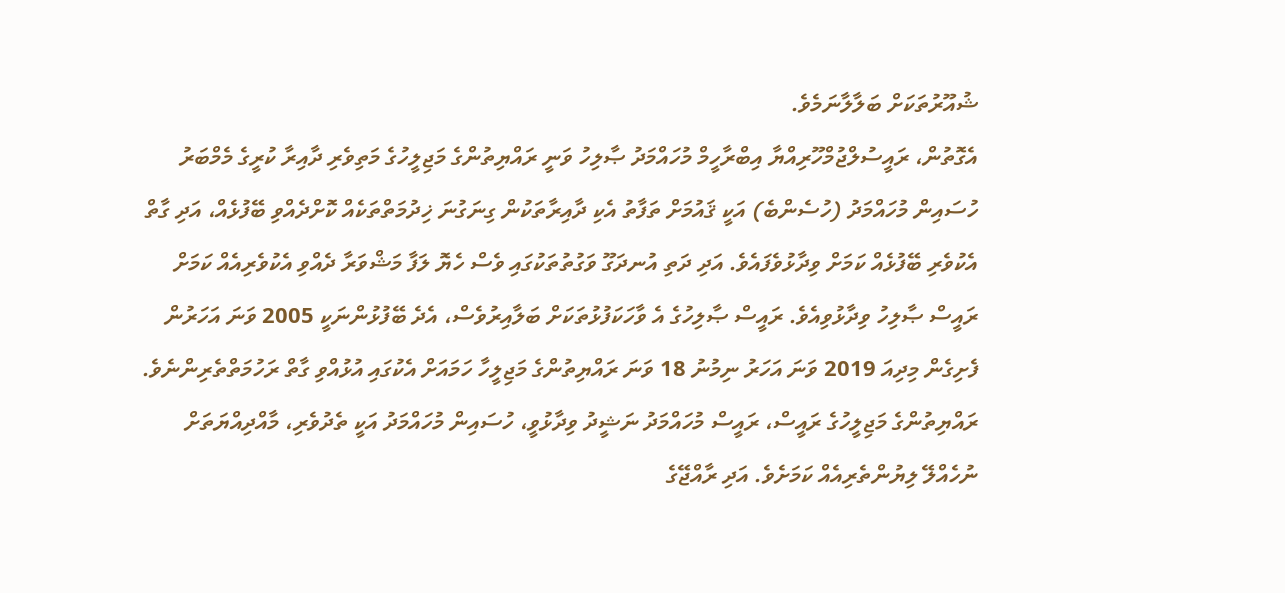ޝުއޫރުތަކަށް ބަލާލާނަމެވެ.
އެގޮތުން، ރައީސުލްޖުމްހޫރިއްޔާ އިބްރާހީމް މުހައްމަދު ޞާލިހު ވަނީ ރައްޔިތުންގެ މަޖިލީހުގެ މަތިވެރި ދާއިރާ ކުރީގެ މެމްބަރު ހުސައިން މުހައްމަދު (ހުސެންބެ) އަކީ ޤައުމަށް ތަފާތު އެކި ދާއިރާތަކުން ގިނަގުނަ ޚިދުމަތްތަކެއް ކޮށްދެއްވި ބޭފުޅެއް، އަދި ގާތް އެކުވެރި ބޭފުޅެއް ކަމަށް ވިދާޅުވެފައެވެ. އަދި ދަތި އުނދަގޫ ވަގުތުތަކުގައި ވެސް ހެޔޮ ލަފާ މަޝްވަރާ ދެއްވި އެކުވެރިއެއް ކަމަށް ރައީސް ޞާލިހު ވިދާޅުވިއެވެ. ރައީސް ޞާލިހުގެ އެ ވާހަކަފުޅުތަކަށް ބަލާއިރުވެސް، އެދެ ބޭފުޅުންނަކީ 2005 ވަނަ އަހަރުން ފެށިގެން މިދިއަ 2019 ވަނަ އަހަރު ނިމުނު 18 ވަނަ ރައްޔިތުންގެ މަޖިލީހާ ހަމައަށް އެކުގައި އުޅުއްވި ގާތް ރަހުމަތްތެރިންނެވެ.
ރައްޔިތުންގެ މަޖިލީހުގެ ރައީސް، ރައީސް މުހައްމަދު ނަޝީދު ވިދާޅުވީ، ހުސައިން މުހައްމަދު އަކީ ތެދުވެރި، މާއްދިއްޔަތަށް ނުހެއްލޭ ލިޔުންތެރިއެއް ކަމަށެވެ. އަދި ރާއްޖޭގެ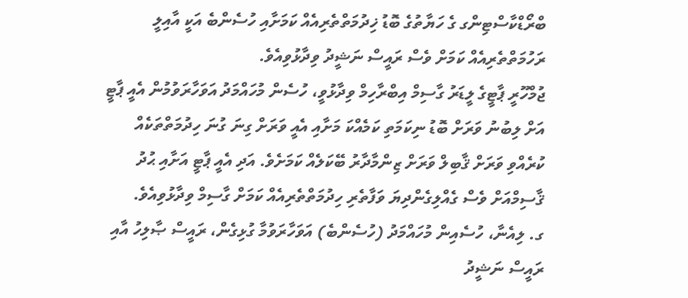ބްރޯޑްކާސްޓިންގ ގެ ހަޔާތުގެ ބޮޑު ޚިދުމަތްތެރިއެއް ކަމަށާއި ހުސެންބެ އަކީ އާއިލީ ރަހުމަތްތެރިއެއް ކަމަށް ވެސް ރައީސް ނަޝީދު ވިދާޅުވިއެވެ.
ޖުމްހޫރީ ޕާޓީގެ ލީޑަރު ގާސިމް އިބްރާހިމް ވިދާޅުވީ، ހުސެން މުހައްމަދު އަވަހާރަވުމުން އެއީ ޕާޓީ އަށް ލިބުނު ވަރަށް ބޮޑު ނިކަމަތި ކަމެއްކަ މަށާއި އެއީ ވަރަށް ގިނަ ގުނަ ހިދުމަތްތަކެއް ކުރެއްވި ވަރަށް ޤާބިލް ވަރަށް ޒިންމާދާރު ބޭކަލެއް ކަމަށެވެ. އަދި އެއީ ޕާޓީ އަށާއި ޙުދު ޤާސިމްއަށް ވެސް ގެއްލިގެންދިޔަ ވަފާތެރި ހިދުމަތްތެރިއެއް ކަމަށް ގާސިމް ވިދާޅުވިއެވެ.
ގ. ލިއެނާ، ހުސެއިން މުހައްމަދު (ހުސެންބެ) އަވަހާރަވުމާ ގުޅިގެން، ރައީސް ޞާލިހު އާއި ރައީސް ނަޝީދު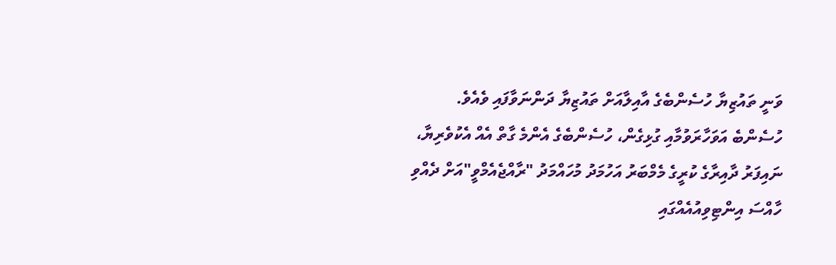ވަނީ ތައުޒިޔާ ހުސެންބެގެ އާއިލާއަށް ތައުޒިޔާ ދަންނަވާފައި ވެއެވެ.
ހުސެންބެ އަވަހާރަވުމާއި ގުޅިގެން، ހުސެންބެގެ އެންމެ ގާތް އެއް އެކުވެރިޔާ، ނައިފަރު ދާއިރާގެ ކުރީގެ މެމްބަރު އަހުމަދު މުހައްމަދު "ރާއްޖެއެމްވީ"އަށް ދެއްވި ހާއްސަ އިންޓިވިއުއެއްގައި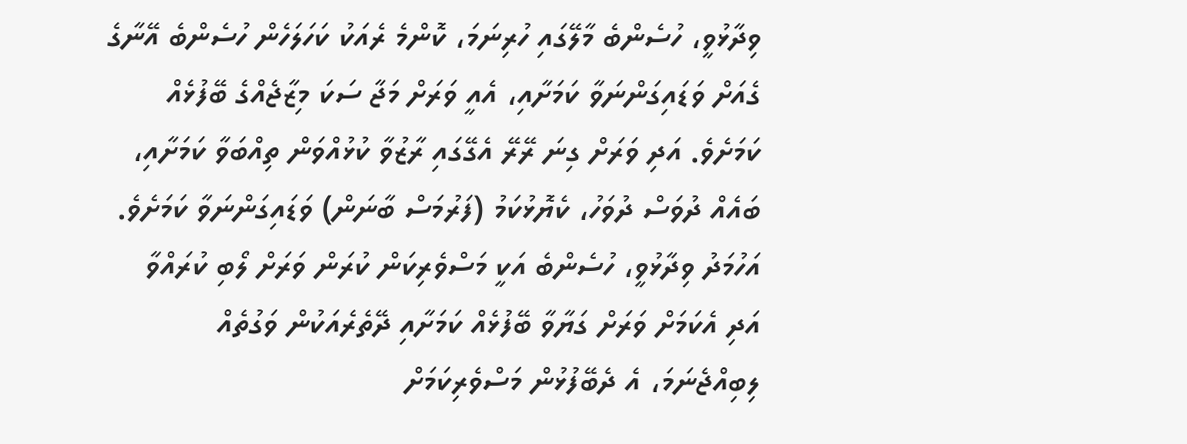ވިދާޅުވީ، ހުސެންބެ މާލޭގައި ހުރިނަމަ، ކޮންމެ ރެއަކު ކަހަލަހެން ހުސެންބެ އޭނާގެ ގެއަށް ވަޑައިގަންނަވާ ކަމަށާއި، އެއީ ވަރަށް މަޖާ ސަކަ މިޒާޖެއްގެ ބޭފުޅެއް ކަމަށެވެ. އަދި ވަރަށް ގިނަ ރޭރޭ އެގޭގައި ރާޒުވާ ކުޅުއްވަން ތިއްބަވާ ކަމަށާއި، ބައެއް ދުވަސް ދުވަހު، ކެޔޮޅުކަމު (ފަރުމަސް ބާނަން) ވަޑައިގަންނަވާ ކަމަށެވެ.
އަހުމަދު ވިދާޅުވީ، ހުސެންބެ އަކީ މަސްވެރިކަން ކުރަން ވަރަށް ލޯބި ކުރައްވާ އަދި އެކަމަށް ވަރަށް ގަޔާވާ ބޭފުޅެއް ކަމަށާއި ދޭތެރެއަކުން ވަގުތެއް ލިބިއްޖެނަމަ، އެ ދެބޭފުޅުން މަސްވެރިކަމަށް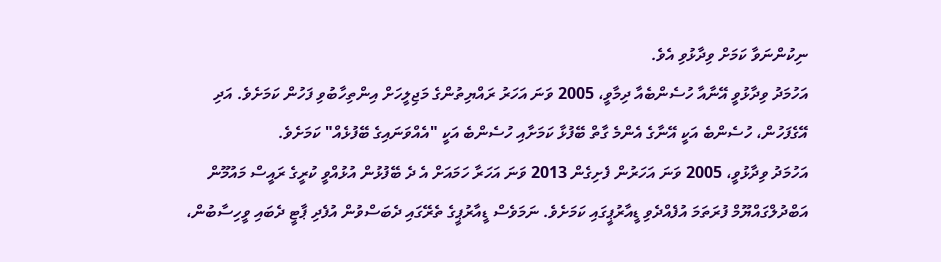ނިކުންނަވާ ކަމަށް ވިދާޅުވި އެވެ.
އަހުމަދު ވިދާޅުވީ އޭނާއާ ހުސެންބެއާ ދިމާވީ، 2005 ވަނަ އަހަރު ރައްޔިތުންގެ މަޖިލީހަށް އިންތިހާބުވި ފަހުން ކަމަށެވެ. އަދި އޭގެފަހުން، ހުސެންބެ އަކީ އޭނާގެ އެންމެ ގާތް ބޭފުޅާ ކަމަށާއި ހުސެންބެ އަކީ "އެއްވަނައިގެ ބޭފުޅެއް" ކަމަށެވެ.
އަހުމަދު ވިދާޅުވީ، 2005 ވަނަ އަހަރުން ފެށިގެން 2013 ވަނަ އަހަރާ ހަމައަށް އެ ދެ ބޭފުޅުން އުޅުއްވީ ކުރީގެ ރައީސް މައުމޫން އަބްދުލްގައްޔޫމް ފުރަތަމަ އުފެއްދެވި ޑީއާރުޕީގައި ކަމަށެވެ. ނަމަވެސް ޑީއާރުޕީގެ ތެރޭގައި ދެބަސްވުން އުފެދި ޕާޓީ ދެބައި ވީހިސާބުން،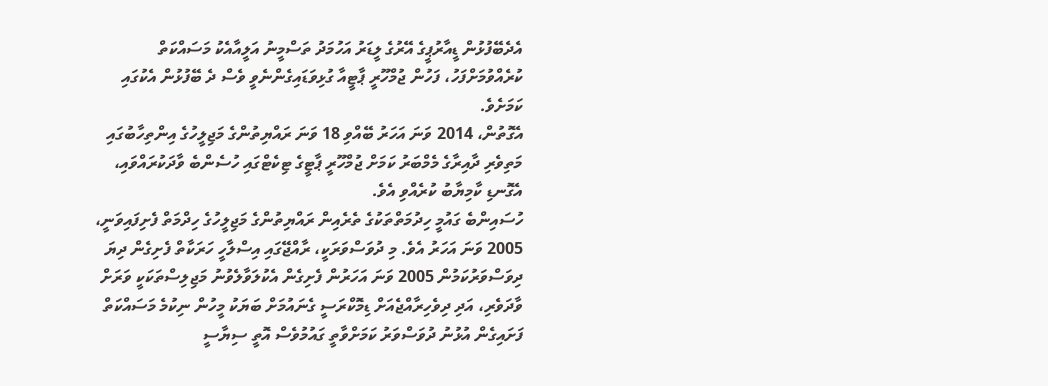އެދެބޭފުޅުން ޑީއާރުޕީގެ އޭރުގެ ލީޑަރު އަހުމަދު ތަސްމީނު އަލީއާއެކު މަސައްކަތް ކުރެއްވުމަށްފަހު، ފަހުން ޖުމްހޫރީ ޕާޓީއާ ގުޅިވަޑައިގެންނެވީ ވެސް ދެ ބޭފުޅުން އެކުގައި ކަމަށެވެ.
އެގޮތުން، 2014 ވަނަ އަހަރު ބޭއްވި 18 ވަނަ ރައްޔިތުންގެ މަޖިލީހުގެ އިންތިހާބުގައި މަތިވެރި ދާއިރާގެ މެމްބަރު ކަމަށް ޖުމްހޫރީ ޕާޓީގެ ޓިކެޓްގައި ހުސެންބެ ވާދަކުރައްވައި، އެގޮނޑި ކާމިޔާބު ކުރެއްވި އެވެ.
ހުސައިންބެ ގައުމީ ހިދުމަތްތަކުގެ ތެރެއިން ރައްޔިތުންގެ މަޖިލީހުގެ ހިދްމަތް ފެށިފައިވަނީ، 2005 ވަނަ އަހަރު އެވެ. މި ދުވަސްވަރަކީ، ރާއްޖޭގައި އިސްލާހީ ހަރަކާތް ފެށިގެން ދިޔަ ދިވަސްވަރުކަމުން 2005 ވަނަ އަހަރުން ފެށިގެން އެކުލަވާލެވުނު މަޖިލިސްތަކަކީ ވަރަށް ވާދަވެރި، އަދި ދިވެހިރާއްޖެއަށް ޑިމޮކްރަސީ ގެނައުމަށް ބަޔަކު މީހުން ނިކުމެ މަސައްކަތް ފަށައިގެން އުޅުނު ދުވަސްވަރު ކަމަށްވާތީ ގައުމުވެސް އޮތީ ސިޔާސީ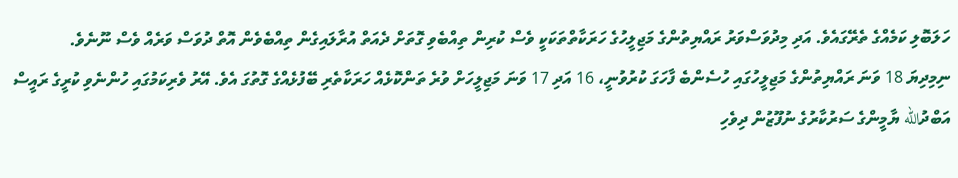ހަލަބޮލި ކަމެއްގެ ތެރޭގައެވެ. އަދި މިދުވަސްވަރު ރައްޔިތުންގެ މަޖިލީހުގެ ހަރަކާތްތަކަކީ ވެސް ކުރިން ތިއްބެވި ގޮތަށް ދެއަތް އުރާލައިގެން ތިއްބެވެން އޮތް ދުވަސް ވަރެއް ވެސް ނޫނެވެ.
ނިމިދިޔަ 18 ވަނަ ރައްޔިތުންގެ މަޖިލީހުގައި ހުސެންބެ ފާހަގަ ކުރުވުނީ، 16 އަދި 17 ވަނަ މަޖިލީހަށް ވުރެ ތަންކޮޅެއް ހަރަކާތެރި ބޭފުޅެއްގެ ގޮތުގަ އެވެ. އޭރު ވެރިކަމުގައި ހުންނެވި ކުރީގެ ރައީސް އަބްދުالله ޔާމީންގެ ސަރުކާރުގެ ނުފޫޒުން ދިވެހި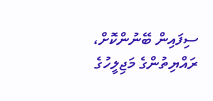ސިފައިން ބޭނުންކޮށް، ރައްޔިތުންގެ މަޖިލީހުގެ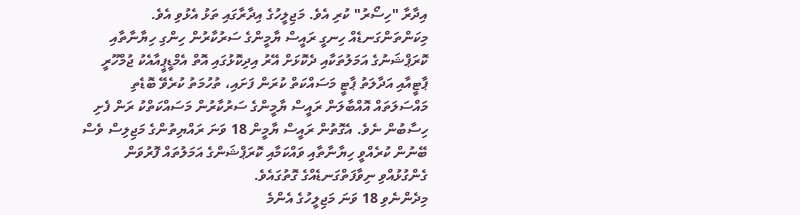އިދާރާ "ހިސޯރު" ކުރި އެވެ. މަޖިލީހުގެ އިދާރާގައި ތަޅު އެޅުވި އެވެ. މިކަންތަންގަނޑެއް ހިނގީ ރައީސް ޔާމީންގެ ސަރުކާރުން ހިންގި ހިޔާނާތާއި ކޮރަޕްޝަނުގެ އަމަލުތަކާއި ދެކޮޅަށް އޭރު އިދިކޮޅުގައި އޮތް އެމްޑީޕީއާއެކު ޖުމްހޫރީ ޕާޓީއާއި އަދާލަތު ޕާޓީ މަސައްކަތް ކުރަން ފަށައި، ތުހުމަތު ކުރެވޭ ބޮޑެތި މައްސަލަތައް އޮއްބާލަން ރައީސް ޔާމީންގެ ސަރުކާރުން މަސައްކަތްކު ރަން ފެށި ހިސާބުން ނެވެ. އެގޮތުން ރައީސް ޔާމީން 18 ވަނަ ރައްޔިތުންގެ މަޖިލިސް ވެސް ބޭނުން ކުރެއްވީ ހިޔާނާތާއި ވައްކަމާއި ކޮރަޕްޝަންގެ އަމަލުތައް ފޮރުވަން ގެންގުޅުއްވި ނިވާފަތްގަނޑެއްގެ ގޮތުގައެވެ.
މިދެންނެވި 18 ވަނަ މަޖިލީހުގެ އެންމެ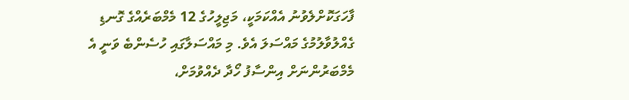ފާހަގަކޮށްލެވުނު އެއްކަމަކީ، މަޖިލީހުގެ 12 މެމްބަރެއްގެ ގޮނޑި ގެއްލުވާލުމުގެ މައްސަލަ އެވެ. މި މައްސަލާގައި ހުސެންބެ ވަނީ އެ މެމްބަރުންނަށް އިންސާފު ހޯދާ ދެއްވުމަށް،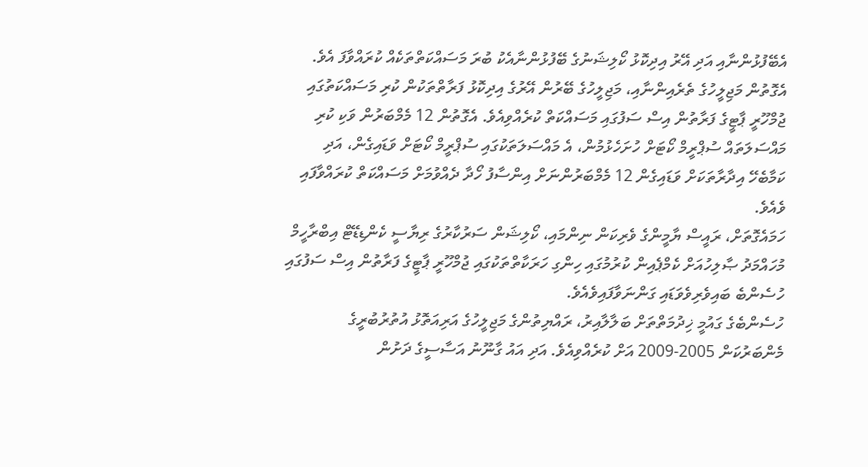އެބޭފުޅުންނާއި އަދި އޭރު އިދިކޮޅު ކޯލިޝަނުގެ ބޭފުޅުންނާއެކު ބުރަ މަސައްކަތްތަކެއް ކުރައްވާފަ އެވެ. އެގޮތުން މަޖިލީހުގެ ތެރެއިންނާއި، މަޖިލީހުގެ ބޭރުން އޭރުގެ އިދިކޮޅު ފަރާތްތަކުން ކުރި މަސައްކަތުގައި ޖުމްހޫރީ ޕާޓީގެ ފަރާތުން އިސް ސަފުގައި މަސައްކަތް ކުރެއްވިއެވެ. އެގޮތުން 12 މެމްބަރުން ވަކި ކުރި މައްސަލަތައް ސުޕްރީމް ކޯޓަށް ހުށަހެޅުމުން، އެ މައްސަލަތަކުގައި ސުޕްރީމް ކޯޓަށް ވަޑައިގެން، އަދި ކަމާބެހޭ އިދާރާތަކަށް ވަޑައިގެން 12 މެމްބަރުންނަށް އިންސާފު ހޯދާ ދެއްވުމަށް މަސައްކަތް ކުރައްވާފައި ވެއެވެ.
ހަމައެގޮތަށް، ރައީސް ޔާމީންގެ ވެރިކަން ނިންމައި، ކޯލިޝަން ސަރުކާރުގެ ރިޔާސީ ކެންޑިޑޭޓް އިބްރާހީމް މުހައްމަދު ޞާލިހުއަށް ކެމްޕެއިން ކުރުމުގައި ހިންގި ހަރަކާތްތަކުގައި ޖުމްހޫރީ ޕާޓީގެ ފަރާތުން އިސް ސަފުގައި ހުސެންބެ ބައިވެރިވެވަޑައި ގަންނަވާފައިވެއެވެ.
ހުސެންބެގެ ގައުމީ ޚިދުމަތްތަށް ބަލާލާއިރު، ރައްޔިތުންގެ މަޖިލީހުގެ އަރިއަތޮޅު އުތުރުބުރީގެ މެންބަރުކަން 2005-2009 އަށް ކުރެއްވިއެވެ. އަދި އައު ގާނޫނު އަސާސީގެ ދަށުން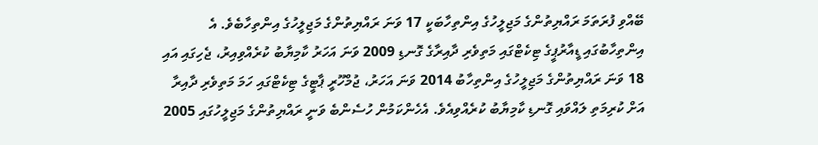ބޭއްވި ފުރަތަމަ ރައްޔިތުންގެ މަޖިލީހުގެ އިންތިހާބަކީ 17 ވަނަ ރައްޔިތުންގެ މަޖިލީހުގެ އިންތިހާބެވެ. އެ އިންތިހާބުގައި ޑީއާރުޕީގެ ޓިކެޓްގައި މަތިވެރި ދާއިރާގެ ގޮނޑި 2009 ވަނަ އަހަރު ކާމިޔާބު ކުރެއްވިއިރު، ޖެހިގައި އައި 18 ވަނަ ރައްޔިތުންގެ މަޖިލީހުގެ އިންތިހާބު 2014 ވަނަ އަހަރު، ޖުމްހޫރީ ޕާޓީގެ ޓިކެޓްގައި ހަމަ މަތިވެރި ދާއިރާ އަށް ކުރިމަތި ލައްވައި ގޮނޑި ކާމިޔާބު ކުރެއްވިއެވެ. އެހެންކަމުން ހުސެންބެ ވަނީ ރައްޔިތުންގެ މަޖިލީހުގައި 2005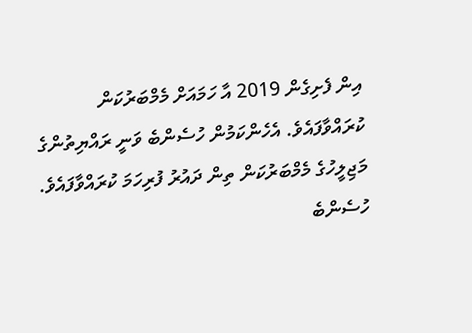އިން ފެށިގެން 2019 އާ ހަމައަށް މެމްބަރުކަން ކުރައްވާފައެވެ. އެހެންކަމުން ހުސެންބެ ވަނީ ރައްޔިތުންގެ މަޖިލީހުގެ މެމްބަރުކަން ތިން ދައުރު ފުރިހަމަ ކުރައްވާފައެވެ.
ހުސެންބެ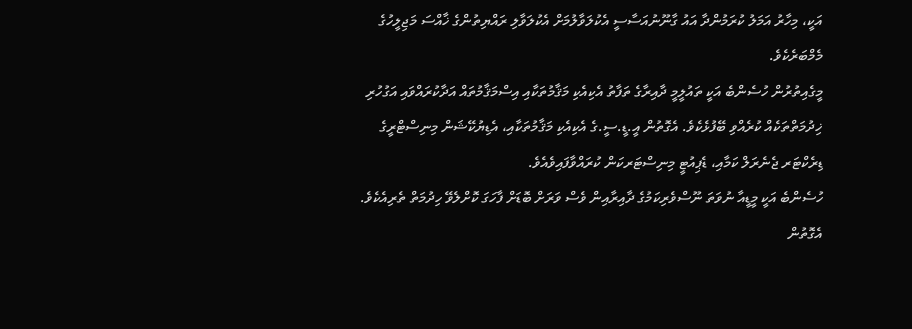އަކީ، މިހާރު އަމަލު ކުރަމުންދާ އައު ގާނޫނުއަސާސީ އެކުލަވާލުމަށް އެކުލަވާލި ރައްޔިތުންގެ ޚާއްސަ މަޖިލީހުގެ މެމްބަރެކެވެ.
މީގެއިތުރުން ހުސެންބެ އަކީ ތައުލީމީ ދާއިރާގެ ތަފާތު އެކިއެކި މަޤާމުތަކާއި އިސްމަޤާމުތައް އަދާކުރައްވައި އަގުހުރި ޚިދުމަތްތަކެއް ކުރެއްވި ބޭފުޅެކެވެ. އެގޮތުން އީ.ޑީ.ސީ.ގެ އެކިއެކި މަޤާމުތަކާއި، އެޑިޔުކޭޝަން މިނިސްޓްރީގެ ޑިރެކްޓަރ ޖެނެރަލް ކަމާއި، ޑެޕިއުޓީ މިނިސްޓަރކަން ކުރައްވާފައިވެއެވެ.
ހުސެންބެ އަކީ މީޑީއާ ނުވަތަ ނޫސްވެރިކަމުގެ ދާއިރާއިން ވެސް ވަރަށް ބޮޑަށް ފާހަގަ ކޮށްލެވޭ ހިދުމަތް ތެރިއެކެވެ. އެގޮތުން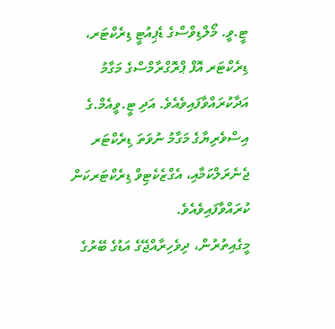ޓީ.ވީ. މޯލްޑިވްސްގެ ޑެޕިއުޓީ ޑިރެކްޓަރ، ޑިރެކްޓަރ އޮފް ޕްރޮގްރާމްސްގެ މަގާމު އަދާކުރައްވާފައިވެއެވެ. އަދި ޓީ.ވީއެމް.ގެ އިސްވެރިޔާގެ މަގާމު ނުވަތަ ޑިރެކްޓަރ ޖެނެރަލްކަމާއި، އެގްޒެކެޓިވް ޑިރެކްޓަރކަން ކުރައްވާފައިވެއެވެ.
މީގެއިތުރުން، ދިވެހިރާއްޖޭގެ އަޑުގެ ބޭރުގެ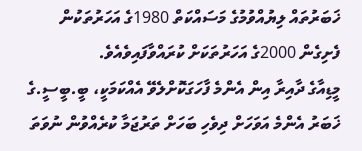ޚަބަރުތައް ލިޔުއްވުމުގެ މަސައްކަތް 1980ގެ އަހަރުތަކުން ފެށިގެން 2000ގެ އަހަރުތަކަށް ކުރައްވާފައިވެއެވެ.
މީޑިއާގެ ދާއިރާ އިން އެންމެ ފާހަގަކޮށްލެވޭ އެއްކަމަކީ، ބީ.ބީސީ.ގެ ޚަބަރު އެންމެ އަވަހަށް ދިވެހި ބަހަށް ތަރުޖަމާ ކުރެއްވުން ނުވަތަ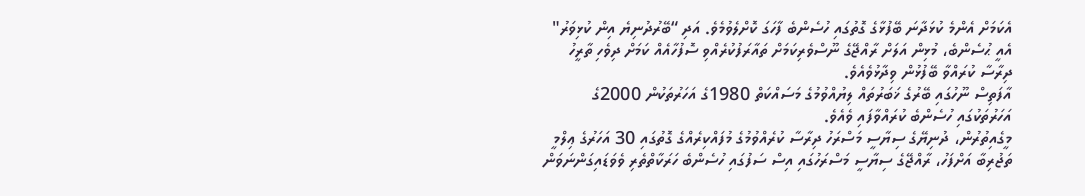އެކަމަށް އެންމެ ކުޅަދާނަ ބޭފުޅާގެ ގޮތުގައި ހުސެންބެ ފާހަގަ ކޮށްލެވުމެވެ. އަދި “ބޭރުދުނިޔެ އިން ކުޅިވަރު" އެއީ ޙުސެންބެ، މުޅިން އަލަށް ރާއްޖޭގެ ނޫސްވެރިކަމަށް ތައާރަފުކުރެއްވި ސޮފުހާއެއް ކަމަށް ދިވެހި ތާރީހު ދިރާސާ ކުރައްވާ ބޭފުޅުން ވިދާޅުވެއެވެ.
އާފަތިސް ނޫހުގައި ބޭރުގެ ޚަބަރުތައް ލިޔުއްވުމުގެ މަސައްކަތް 1980ގެ އަހަރުތަކުން 2000ގެ އަހަރުތަކުގައި ހުސެންބެ ކުރައްވާފައި ވެއެވެ.
މީގެއިތުރުން، ދުނިޔޭގެ ސިޔާސީ މަސްރަހު ދިރާސާ ކުރެއްވުމުގެ މުފައްކިރެއްގެ ގޮތުގައި 30 އަހަރުގެ ޢިލްމީ ތަޖުރިބާ އަށްފަހު، ރާއްޖޭގެ ސިޔާސީ މަސްރަހުގައި އިސް ސަފުގައި ހުސެންބެ ހަރަކާތްތެރި ވެވަޑައިގަންނަވަން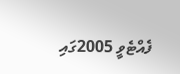ފެއްޓެވީ 2005ގައި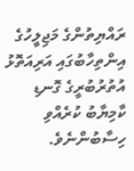ރައްޔިތުންގެ މަޖިލީހުގެ އިންތިހާބުގައި އަރިއަތޮޅު އުތުރުބުރީގެ ގޮނޑި ކާމިޔާބު ކުރެއްވި ހިސާބުންނެވެ.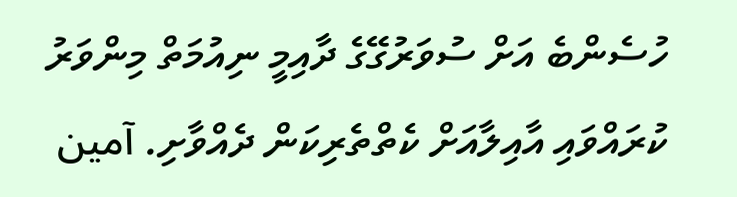ހުސެންބެ އަށް ސުވަރުގޭގެ ދާއިމީ ނިއުމަތް މިންވަރު ކުރައްވައި އާއިލާއަށް ކެތްތެރިކަން ދެއްވާށި. آمين